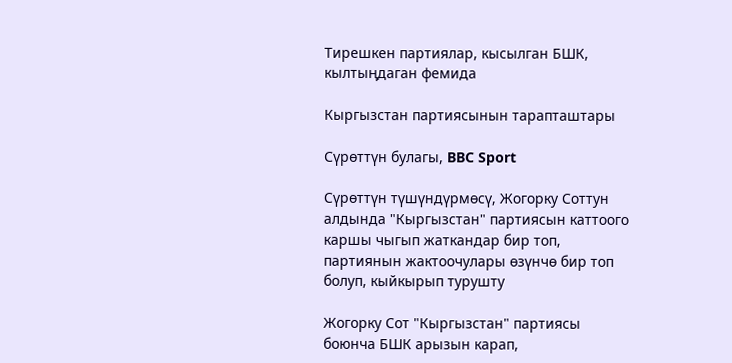Тирешкен партиялар, кысылган БШК, кылтыңдаган фемида

Кыргызстан партиясынын тарапташтары

Сүрөттүн булагы, BBC Sport

Сүрөттүн түшүндүрмөсү, Жогорку Соттун алдында "Кыргызстан" партиясын каттоого каршы чыгып жаткандар бир топ, партиянын жактоочулары өзүнчө бир топ болуп, кыйкырып турушту

Жогорку Сот "Кыргызстан" партиясы боюнча БШК арызын карап,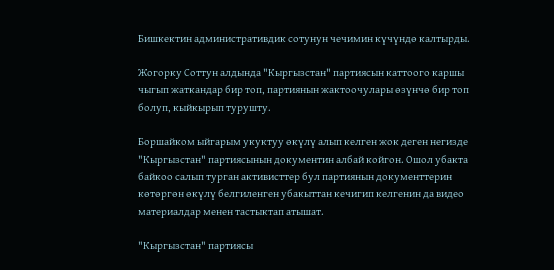Бишкектин административдик сотунун чечимин күчүндө калтырды.

Жогорку Соттун алдында "Кыргызстан" партиясын каттоого каршы чыгып жаткандар бир топ, партиянын жактоочулары өзүнчө бир топ болуп, кыйкырып турушту.

Боршайком ыйгарым укуктуу өкүлү алып келген жок деген негизде "Кыргызстан" партиясынын документин албай койгон. Ошол убакта байкоо салып турган активисттер бул партиянын документтерин көтөргөн өкүлү белгиленген убакыттан кечигип келгенин да видео материалдар менен тастыктап атышат.

"Кыргызстан" партиясы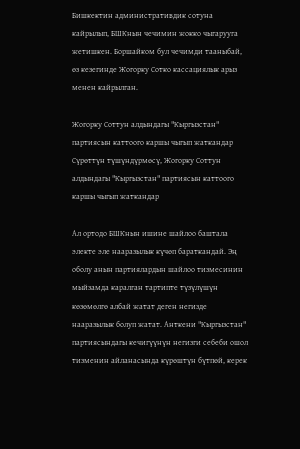Бишкектин административдик сотуна кайрылып, БШКнын чечимин жокко чыгарууга жетишкен. Боршайком бул чечимди тааныбай, өз кезегинде Жогорку Сотко кассациялык арыз менен кайрылган.

Жогорку Соттун алдындагы "Кыргызстан" партиясын каттоого каршы чыгып жаткандар
Сүрөттүн түшүндүрмөсү, Жогорку Соттун алдындагы "Кыргызстан" партиясын каттоого каршы чыгып жаткандар

Ал ортодо БШКнын ишине шайлоо баштала электе эле нааразылык күчөп бараткандай. Эң оболу анын партиялардын шайлоо тизмесинин мыйзамда каралган тартипте түзүлүшүн көзөмөлгө албай жатат деген негизде нааразылык болуп жатат. Анткени "Кыргызстан" партиясындагы кечигүүнүн негизги себеби ошол тизменин айланасында күрөштүн бүтпөй, керек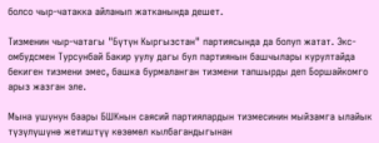болсо чыр-чатакка айланып жатканында дешет.

Тизменин чыр-чатагы "Бүтүн Кыргызстан" партиясында да болуп жатат. Экс-омбудсмен Турсунбай Бакир уулу дагы бул партиянын башчылары курултайда бекиген тизмени эмес, башка бурмаланган тизмени тапшырды деп Боршайкомго арыз жазган эле.

Мына ушунун баары БШКнын саясий партиялардын тизмесинин мыйзамга ылайык түзүлүшүнө жетиштүү көзөмөл кылбагандыгынан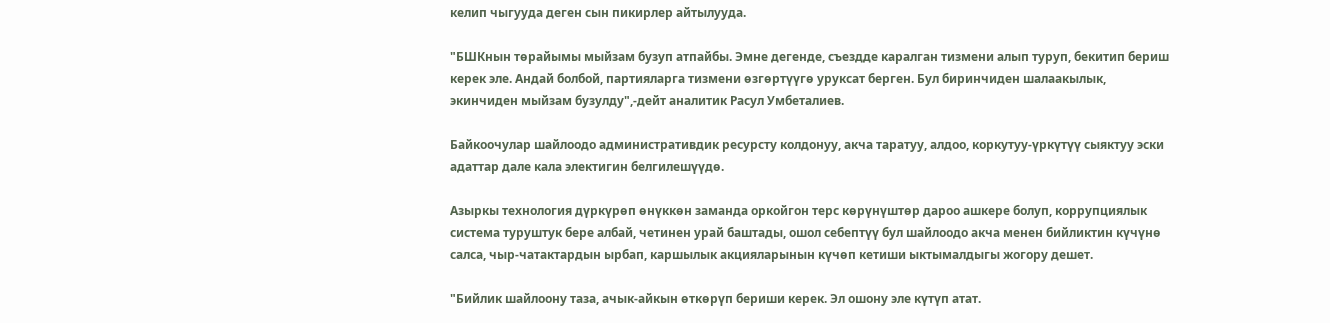келип чыгууда деген сын пикирлер айтылууда.

"БШКнын төрайымы мыйзам бузуп атпайбы. Эмне дегенде, съездде каралган тизмени алып туруп, бекитип бериш керек эле. Андай болбой, партияларга тизмени өзгөртүүгө уруксат берген. Бул биринчиден шалаакылык, экинчиден мыйзам бузулду",-дейт аналитик Расул Умбеталиев.

Байкоочулар шайлоодо административдик ресурсту колдонуу, акча таратуу, алдоо, коркутуу-үркүтүү сыяктуу эски адаттар дале кала электигин белгилешүүдө.

Азыркы технология дүркүрөп өнүккөн заманда оркойгон терс көрүнүштөр дароо ашкере болуп, коррупциялык система туруштук бере албай, четинен урай баштады, ошол себептүү бул шайлоодо акча менен бийликтин күчүнө салса, чыр-чатактардын ырбап, каршылык акцияларынын күчөп кетиши ыктымалдыгы жогору дешет.

"Бийлик шайлоону таза, ачык-айкын өткөрүп бериши керек. Эл ошону эле күтүп атат.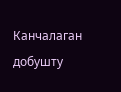Канчалаган добушту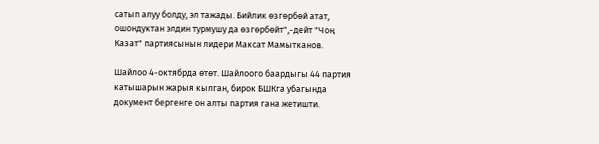сатып алуу болду, эл тажады. Бийлик өзгөрбөй атат, ошондуктан элдин турмушу да өзгөрбөйт",-дейт "Чоң Казат" партиясынын лидери Максат Мамытканов.

Шайлоо 4-октябрда өтөт. Шайлоого баардыгы 44 партия катышарын жарыя кылган, бирок БШКга убагында документ бергенге он алты партия гана жетишти.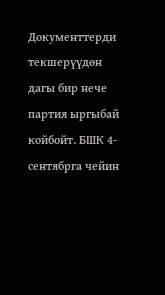Документтерди текшерүүдөн дагы бир нече партия ыргыбай койбойт. БШК 4-сентябрга чейин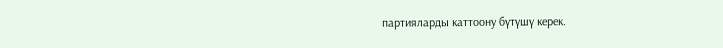партияларды каттоону бүтүшү керек.